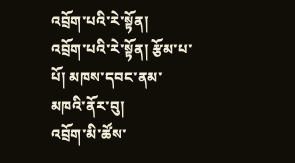འབྲོག་པའི་རེ་སྟོན།
འབྲོག་པའི་རེ་སྟོན། རྩོམ་པ་པོ། མཁས་དབང་ནམ་མཁའི་ནོར་བུ།
འབྲོག་མི་ཚོས་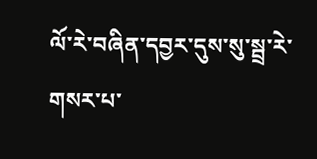ལོ་རེ་བཞིན་དབྱར་དུས་སུ་སྦྲ་རེ་གསར་པ་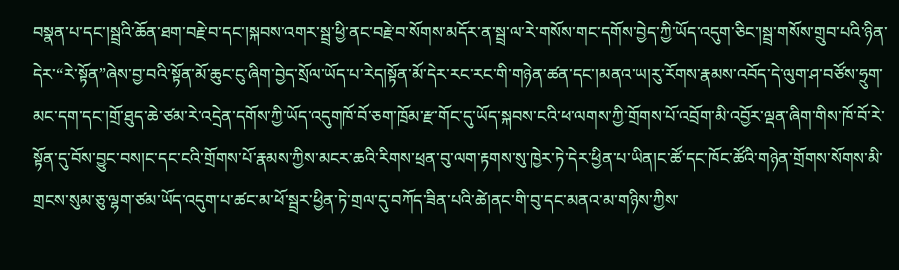བསྣན་པ་དང་།སྦྲའི་ཆོན་ཐག་བརྗེ་བ་དང་།སྐབས་འགར་སྦྲ་ཕྱི་ནང་བརྗེ་བ་སོགས་མདོར་ན་སྦྲ་ལ་རེ་གསོས་གང་དགོས་བྱེད་ཀྱི་ཡོད་འདུག་ཅིང་།སྦྲ་གསོས་གྲུབ་པའི་ཉིན་དེར་“རེ་སྟོན”ཞེས་བྱ་བའི་སྟོན་མོ་ཆུང་ངུ་ཞིག་བྱེད་སྲོལ་ཡོད་པ་རེད།སྟོན་མོ་དེར་རང་རང་གི་གཉེན་ཚན་དང་།མནའ་ཡ།རུ་རོགས་རྣམས་འབོད་དེ་ལུག་ཤ་བཙོས་ཧྲུག་མང་དག་དང་།གྲོ་ཐུད་ཆེ་ཙམ་རེ་འདྲེན་དགོས་ཀྱི་ཡོད་འདུགཁོ་བོ་ཅག་ཁྲོམ་རྫ་གོང་དུ་ཡོད་སྐབས་ངའི་ཕ་ལགས་ཀྱི་གྲོགས་པོ་འབྲོག་མི་འབྱོར་ལྡན་ཞིག་གིས་ཁོ་བོ་རེ་སྟོན་དུ་བོས་བྱུང་བས།ང་དང་ངའི་གྲོགས་པོ་རྣམས་ཀྱིས་མངར་ཆའི་རིགས་ཕྲན་བུ་ལག་རྟགས་སུ་ཁྱེར་ཏེ་དེར་ཕྱིན་པ་ཡིན།ང་ཚོ་དང་ཁོང་ཚོའི་གཉེན་གྲོགས་སོགས་མི་གྲངས་སུམ་ཅུ་ལྷག་ཙམ་ཡོད་འདུག་པ་ཚང་མ་ཕོ་སྦྲར་ཕྱིན་ཏེ་གྲལ་དུ་བཀོད་ཟིན་པའི་ཚེ།ནང་གི་བུ་དང་མནའ་མ་གཉིས་ཀྱིས་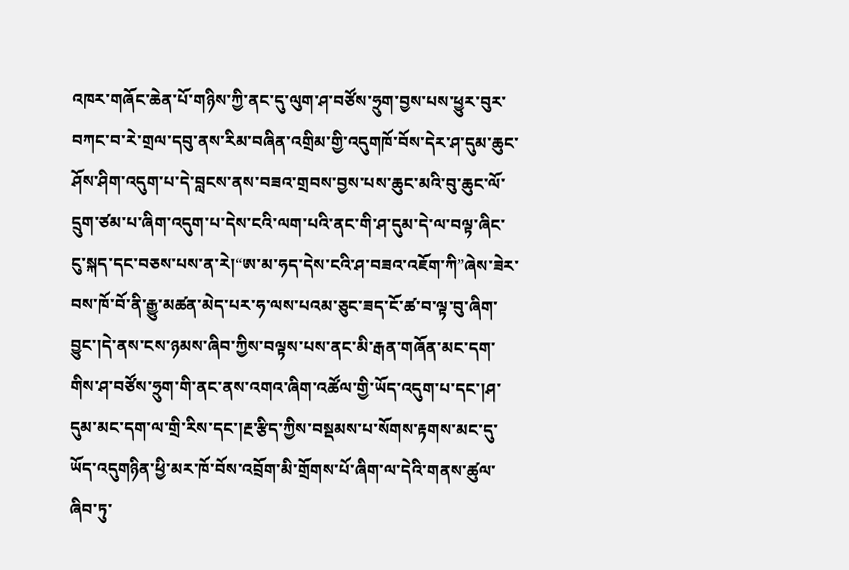འཁར་གཞོང་ཆེན་པོ་གཉིས་ཀྱི་ནང་དུ་ལུག་ཤ་བཙོས་ཧྲུག་བྱས་པས་ཕྱུར་བུར་བཀང་བ་རེ་གྲལ་དབུ་ནས་རིམ་བཞིན་འགྲིམ་གྱི་འདུགཁོ་བོས་དེར་ཤ་དུམ་ཆུང་ཤོས་ཤིག་འདུག་པ་དེ་བླངས་ནས་བཟའ་གྲབས་བྱས་པས་ཆུང་མའི་བུ་ཆུང་ལོ་དྲུག་ཙམ་པ་ཞིག་འདུག་པ་དེས་ངའི་ལག་པའི་ནང་གི་ཤ་དུམ་དེ་ལ་བལྟ་ཞིང་ངུ་སྐད་དང་བཅས་པས་ན་རེ།“ཨ་མ་ཧད་དེས་ངའི་ཤ་བཟའ་འཇོག་ཀི”ཞེས་ཟེར་བས་ཁོ་བོ་ནི་རྒྱུ་མཚན་མེད་པར་ཧ་ལས་པའམ་ཅུང་ཟད་ངོ་ཚ་བ་ལྟ་བུ་ཞིག་བྱུང་།དེ་ནས་ངས་ཉམས་ཞིབ་ཀྱིས་བལྟས་པས་ནང་མི་རྒན་གཞོན་མང་དག་གིས་ཤ་བཙོས་ཧྲུག་གི་ནང་ནས་འགའ་ཞིག་འཚོལ་གྱི་ཡོད་འདུག་པ་དང་།ཤ་དུམ་མང་དག་ལ་གྲི་རིས་དང་།རྔ་རྩིད་ཀྱིས་བསྡམས་པ་སོགས་རྟགས་མང་དུ་ཡོད་འདུགཉིན་ཕྱི་མར་ཁོ་བོས་འབྲོག་མི་གྲོགས་པོ་ཞིག་ལ་དེའི་གནས་ཚུལ་ཞིབ་ཏུ་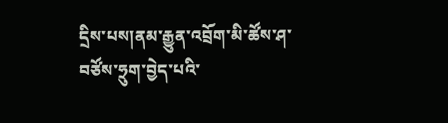དྲིས་པས།ནམ་རྒྱུན་འབྲོག་མི་ཚོས་ཤ་བཙོས་ཧྲུག་བྱེད་པའི་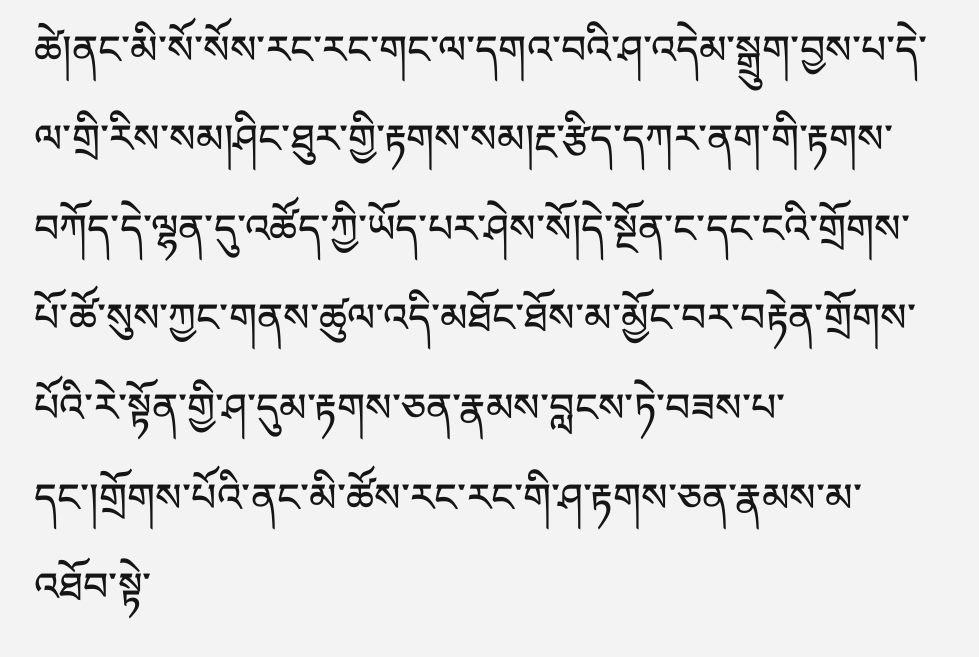ཚེ།ནང་མི་སོ་སོས་རང་རང་གང་ལ་དགའ་བའི་ཤ་འདེམ་སྒྲུག་བྱས་པ་དེ་ལ་གྲི་རིས་སམ།ཤིང་ཐུར་གྱི་རྟགས་སམ།རྔ་རྩིད་དཀར་ནག་གི་རྟགས་བཀོད་དེ་ལྷན་དུ་འཚོད་ཀྱི་ཡོད་པར་ཤེས་སོ།དེ་སྔོན་ང་དང་ངའི་གྲོགས་པོ་ཚོ་སུས་ཀྱང་གནས་ཚུལ་འདི་མཐོང་ཐོས་མ་མྱོང་བར་བརྟེན་གྲོགས་པོའི་རེ་སྟོན་གྱི་ཤ་དུམ་རྟགས་ཅན་རྣམས་བླངས་ཏེ་བཟས་པ་དང་།གྲོགས་པོའི་ནང་མི་ཚོས་རང་རང་གི་ཤ་རྟགས་ཅན་རྣམས་མ་འཐོབ་སྟེ་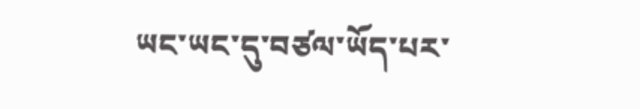ཡང་ཡང་དུ་བཙལ་ཡོད་པར་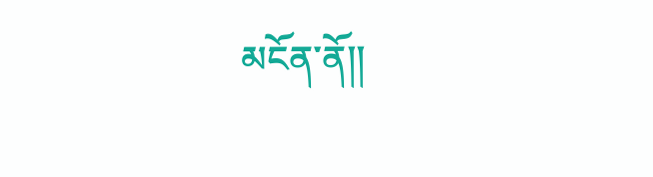མངོན་ནོ།།